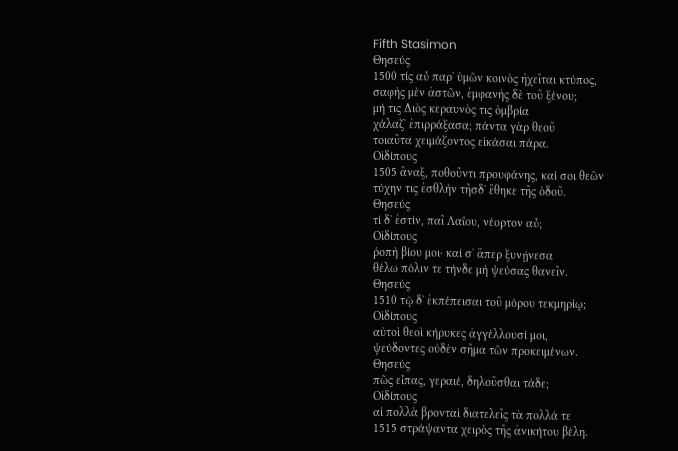Fifth Stasimon
Θησεύς
1500 τίς αὖ παρʼ ὑμῶν κοινὸς ἠχεῖται κτύπος,
σαφὴς μὲν ἀστῶν, ἐμφανὴς δὲ τοῦ ξένου;
μή τις Διὸς κεραυνὸς τις ὀμβρία
χάλαζʼ ἐπιρράξασα; πάντα γὰρ θεοῦ
τοιαῦτα χειμάζοντος εἰκάσαι πάρα.
Οἰδίπους
1505 ἄναξ, ποθοῦντι προυφάνης, καί σοι θεῶν
τύχην τις ἐσθλὴν τῆσδʼ ἔθηκε τῆς ὁδοῦ.
Θησεύς
τί δʼ ἐστίν, παῖ Λαΐου, νέορτον αὖ;
Οἰδίπους
ῥοπὴ βίου μοι· καί σʼ ἅπερ ξυνῄνεσα
θέλω πόλιν τε τήνδε μὴ ψεύσας θανεῖν.
Θησεύς
1510 τῷ δʼ ἐκπέπεισαι τοῦ μόρου τεκμηρίῳ;
Οἰδίπους
αὐτοὶ θεοὶ κήρυκες ἀγγέλλουσί μοι,
ψεύδοντες οὐδὲν σῆμα τῶν προκειμένων.
Θησεύς
πῶς εἶπας, γεραιέ, δηλοῦσθαι τάδε;
Οἰδίπους
αἱ πολλὰ βρονταὶ διατελεῖς τὰ πολλά τε
1515 στράψαντα χειρὸς τῆς ἀνικήτου βέλη.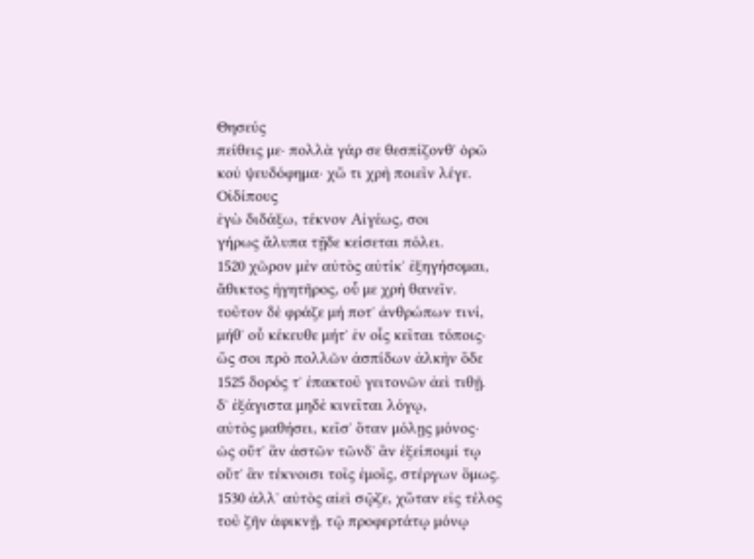Θησεύς
πείθεις με· πολλὰ γάρ σε θεσπίζονθʼ ὁρῶ
κοὐ ψευδόφημα· χὤ τι χρὴ ποιεῖν λέγε.
Οἰδίπους
ἐγὼ διδάξω, τέκνον Αἰγέως, σοι
γήρως ἄλυπα τῇδε κείσεται πόλει.
1520 χῶρον μὲν αὐτὸς αὐτίκʼ ἐξηγήσομαι,
ἄθικτος ἡγητῆρος, οὗ με χρὴ θανεῖν.
τοῦτον δὲ φράζε μή ποτʼ ἀνθρώπων τινί,
μήθʼ οὗ κέκευθε μήτʼ ἐν οἷς κεῖται τόποις·
ὥς σοι πρὸ πολλῶν ἀσπίδων ἀλκὴν ὅδε
1525 δορός τʼ ἐπακτοῦ γειτονῶν ἀεὶ τιθῇ.
δʼ ἐξάγιστα μηδὲ κινεῖται λόγῳ,
αὐτὸς μαθήσει, κεῖσʼ ὅταν μόλῃς μόνος·
ὡς οὔτʼ ἂν ἀστῶν τῶνδʼ ἂν ἐξείποιμί τῳ
οὔτʼ ἂν τέκνοισι τοῖς ἐμοῖς, στέργων ὅμως.
1530 ἀλλʼ αὐτὸς αἰεὶ σῷζε, χὤταν εἰς τέλος
τοῦ ζῆν ἀφικνῇ, τῷ προφερτάτῳ μόνῳ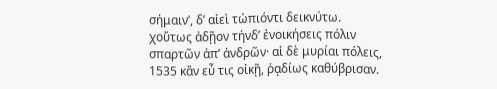σήμαινʼ, δʼ αἰεὶ τὠπιόντι δεικνύτω.
χοὔτως ἀδῇον τήνδʼ ἐνοικήσεις πόλιν
σπαρτῶν ἀπʼ ἀνδρῶν· αἱ δὲ μυρίαι πόλεις,
1535 κἂν εὖ τις οἰκῇ, ῥᾳδίως καθύβρισαν.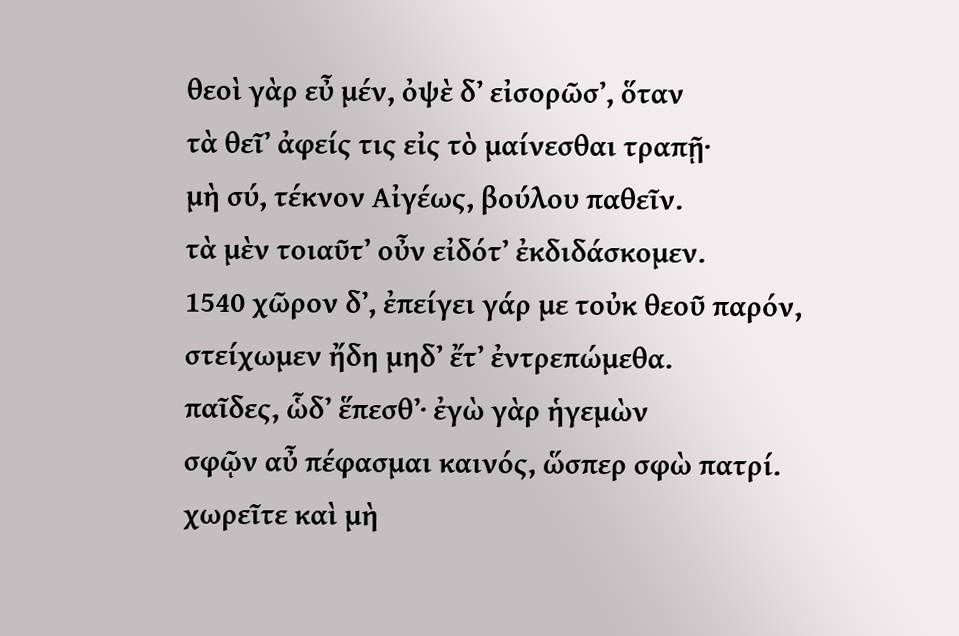θεοὶ γὰρ εὖ μέν, ὀψὲ δʼ εἰσορῶσʼ, ὅταν
τὰ θεῖʼ ἀφείς τις εἰς τὸ μαίνεσθαι τραπῇ·
μὴ σύ, τέκνον Αἰγέως, βούλου παθεῖν.
τὰ μὲν τοιαῦτʼ οὖν εἰδότʼ ἐκδιδάσκομεν.
1540 χῶρον δʼ, ἐπείγει γάρ με τοὐκ θεοῦ παρόν,
στείχωμεν ἤδη μηδʼ ἔτʼ ἐντρεπώμεθα.
παῖδες, ὧδʼ ἕπεσθʼ· ἐγὼ γὰρ ἡγεμὼν
σφῷν αὖ πέφασμαι καινός, ὥσπερ σφὼ πατρί.
χωρεῖτε καὶ μὴ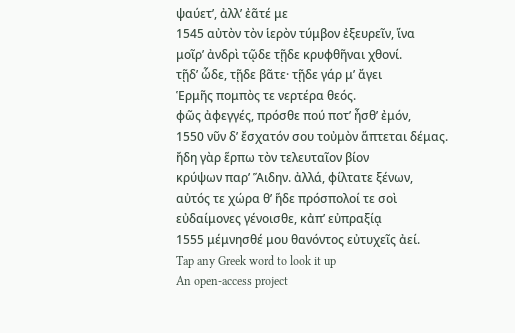ψαύετʼ, ἀλλʼ ἐᾶτέ με
1545 αὐτὸν τὸν ἱερὸν τύμβον ἐξευρεῖν, ἵνα
μοῖρʼ ἀνδρὶ τῷδε τῇδε κρυφθῆναι χθονί.
τῇδʼ ὧδε, τῇδε βᾶτε· τῇδε γάρ μʼ ἄγει
Ἑρμῆς πομπὸς τε νερτέρα θεός.
φῶς ἀφεγγές, πρόσθε πού ποτʼ ἦσθʼ ἐμόν,
1550 νῦν δʼ ἔσχατόν σου τοὐμὸν ἅπτεται δέμας.
ἤδη γὰρ ἕρπω τὸν τελευταῖον βίον
κρύψων παρʼ Ἅιδην. ἀλλά, φίλτατε ξένων,
αὐτός τε χώρα θʼ ἥδε πρόσπολοί τε σοὶ
εὐδαίμονες γένοισθε, κἀπʼ εὐπραξίᾳ
1555 μέμνησθέ μου θανόντος εὐτυχεῖς ἀεί.
Tap any Greek word to look it up
An open-access project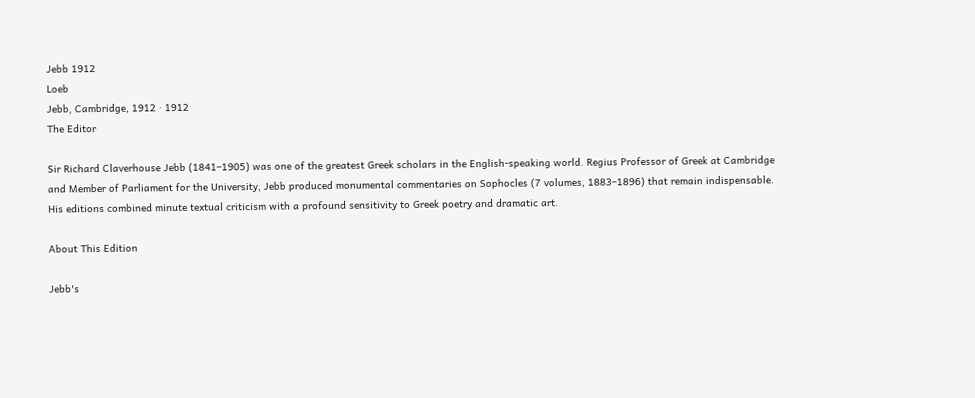Jebb 1912
Loeb
Jebb, Cambridge, 1912 · 1912
The Editor

Sir Richard Claverhouse Jebb (1841–1905) was one of the greatest Greek scholars in the English-speaking world. Regius Professor of Greek at Cambridge and Member of Parliament for the University, Jebb produced monumental commentaries on Sophocles (7 volumes, 1883–1896) that remain indispensable. His editions combined minute textual criticism with a profound sensitivity to Greek poetry and dramatic art.

About This Edition

Jebb's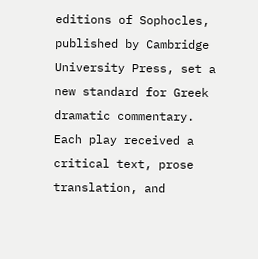editions of Sophocles, published by Cambridge University Press, set a new standard for Greek dramatic commentary. Each play received a critical text, prose translation, and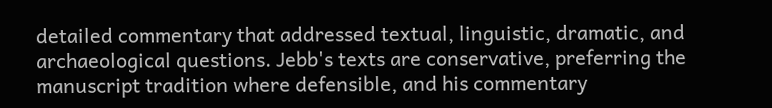detailed commentary that addressed textual, linguistic, dramatic, and archaeological questions. Jebb's texts are conservative, preferring the manuscript tradition where defensible, and his commentary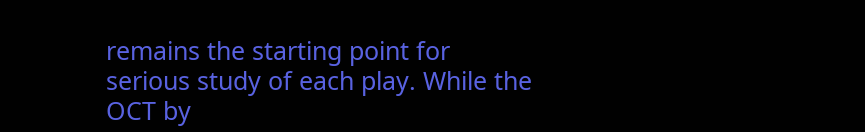remains the starting point for serious study of each play. While the OCT by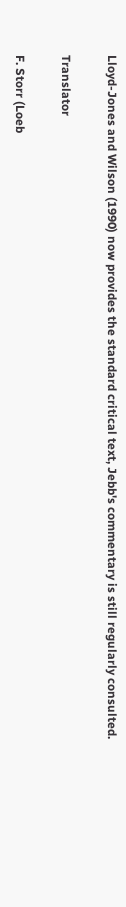Lloyd-Jones and Wilson (1990) now provides the standard critical text, Jebb's commentary is still regularly consulted.

Translator

F. Storr (Loeb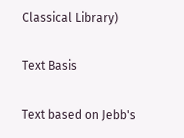Classical Library)

Text Basis

Text based on Jebb's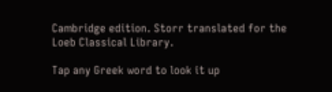Cambridge edition. Storr translated for the Loeb Classical Library.

Tap any Greek word to look it up